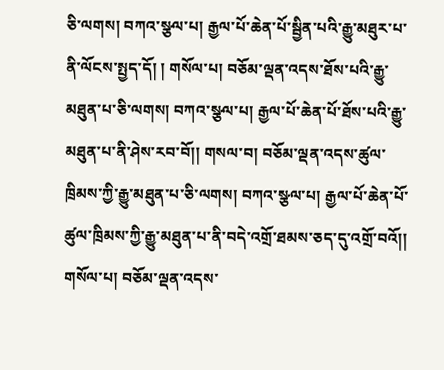ཅི་ལགས། བཀའ་སྩལ་པ། རྒྱལ་པོ་ཆེན་པོ་སྦྱིན་པའི་རྒྱུ་མཐུར་པ་ནི་ལོངས་སྤྱད་དོ། ། གསོལ་པ། བཅོམ་ལྡན་འདས་ཐོས་པའི་རྒྱུ་མཐུན་པ་ཅི་ལགས། བཀའ་སྩལ་པ། རྒྱལ་པོ་ཆེན་པོ་ཐོས་པའི་རྒྱུ་མཐུན་པ་ནི་ཤེས་རབ་བོ།། གསལ་བ། བཅོམ་ལྡན་འདས་ཚུལ་ཁྲིམས་ཀྱི་རྒྱུ་མཐུན་པ་ཅི་ལགས། བཀའ་སྩལ་པ། རྒྱལ་པོ་ཆེན་པོ་ཚུལ་ཁྲིམས་ཀྱི་རྒྱུ་མཐུན་པ་ནི་བདེ་འགྲོ་ཐམས་ཅད་དུ་འགྲོ་བའོ།། གསོལ་པ། བཅོམ་ལྡན་འདས་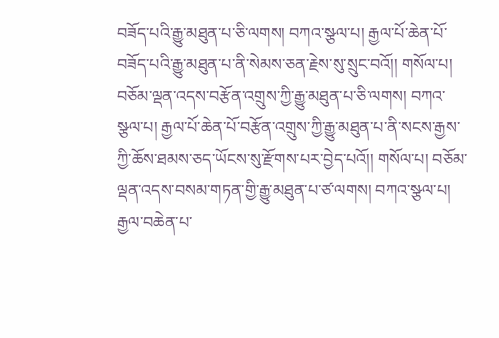བཟོད་པའི་རྒྱུ་མཐུན་པ་ཅི་ལགས། བཀའ་སྩལ་པ། རྒྱལ་པོ་ཆེན་པོ་བཟོད་པའི་རྒྱུ་མཐུན་པ་ནི་སེམས་ཅན་རྗེས་སུ་སྲུང་བའོ།། གསོལ་པ། བཅོམ་ལྡན་འདས་བརྩོན་འགྲུས་ཀྱི་རྒྱུ་མཐུན་པ་ཅི་ལགས། བཀའ་སྩལ་པ། རྒྱལ་པོ་ཆེན་པོ་བརྩོན་འགྲུས་ཀྱི་རྒྱུ་མཐུན་པ་ནི་སངས་རྒྱས་ཀྱི་ཆོས་ཐམས་ཅད་ཡོངས་སུ་རྫོགས་པར་བྱེད་པའོ།། གསོལ་པ། བཅོམ་ལྡན་འདས་བསམ་གཏན་གྱི་རྒྱུ་མཐུན་པ་ཙ་ལགས། བཀའ་སྩལ་པ། རྒྱལ་བཆེན་པ་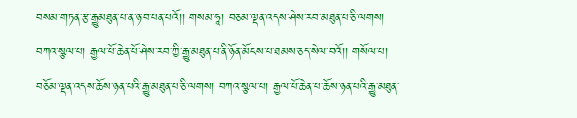བསམ་གཏན་རྩ་རྒྱུམཐུན་པ་ན་ཉ་བ་པན་པའོ།། གསམ་ཧཱ། བཅམ་ལྡན་འདས་ཤེས་རབ་མཐུན་པ་ཅི་ལགས། བཀའ་སྩལ་པ། རྒྱལ་པོ་ཆེན་པོ་ཤེས་རབ་ཀྱི་རྒྱུ་མཐུན་པ་ནི་ཉོན་མོངས་པ་ཐམས་ཅད་སེལ་བའོ།། གསོལ་པ། བཅོམ་ལྡན་འདས་ཆོས་ཉན་པའི་རྒྱུ་མཐུན་པ་ཅི་ལགས། བཀའ་སྩལ་པ། རྒྱལ་པོ་ཆེན་པ་ཆོས་ཉན་པའི་རྒྱུ་མཐུན་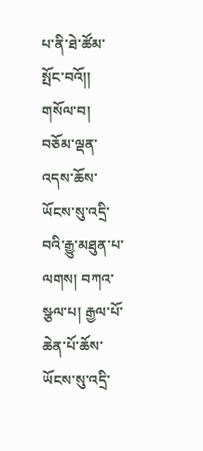པ་ནི་ཐེ་ཚོམ་སྤོང་བའོ།། གསོལ་བ། བཅོམ་ལྡན་འདས་ཆོས་ཡོངས་སུ་འདྲི་བའི་རྒྱུ་མཐུན་པ་ལགས། བཀའ་སྩལ་པ། རྒྱལ་པོ་ཆེན་པོ་ཆོས་ཡོངས་སུ་འདྲི་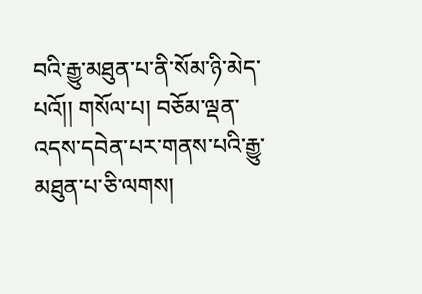བའི་རྒྱུ་མཐུན་པ་ནི་སོམ་ཉི་མེད་པའོ།། གསོལ་པ། བཅོམ་ལྡན་འདས་དབེན་པར་གནས་པའི་རྒྱུ་མཐུན་པ་ཅི་ལགས།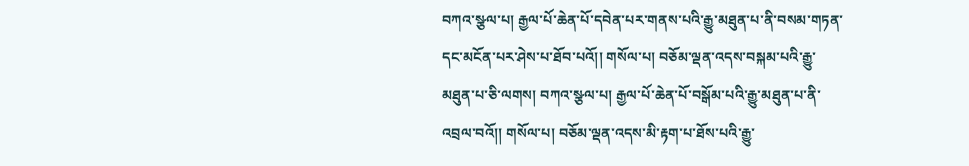བཀའ་སྩལ་པ། རྒྱལ་པོ་ཆེན་པོ་དབེན་པར་གནས་པའི་རྒྱུ་མཐུན་པ་ནི་བསམ་གཏན་དང་མངོན་པར་ཤེས་པ་ཐོབ་པའོ།། གསོལ་པ། བཅོམ་ལྡན་འདས་བསྐམ་པའི་རྒྱུ་མཐུན་པ་ཅི་ལགས། བཀའ་སྩལ་པ། རྒྱལ་པོ་ཆེན་པོ་བསྒོམ་པའི་རྒྱུ་མཐུན་པ་ནི་འབྲལ་བའོ།། གསོལ་པ། བཅོམ་ལྡན་འདས་མི་རྟག་པ་ཐོས་པའི་རྒྱུ་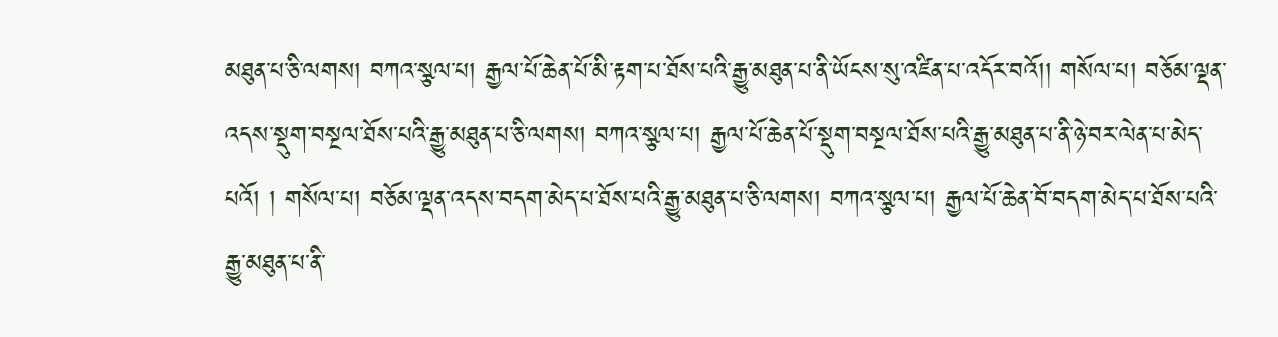མཐུན་པ་ཅི་ལགས། བཀའ་སྩལ་པ། རྒྱལ་པོ་ཆེན་པོ་མི་རྟག་པ་ཐོས་པའི་རྒྱུ་མཐུན་པ་ནི་ཡོངས་སུ་འཛིན་པ་འདོར་བའོ།། གསོལ་པ། བཅོམ་ལྡན་འདས་སྡུག་བསྔལ་ཐོས་པའི་རྒྱུ་མཐུན་པ་ཅི་ལགས། བཀའ་སྩལ་པ། རྒྱལ་པོ་ཆེན་པོ་སྡུག་བསྔལ་ཐོས་པའི་རྒྱུ་མཐུན་པ་ནི་ཉེ་བར་ལེན་པ་མེད་པའོ། ། གསོལ་པ། བཅོམ་ལྡན་འདས་བདག་མེད་པ་ཐོས་པའི་རྒྱུ་མཐུན་པ་ཅི་ལགས། བཀའ་སྩལ་པ། རྒྱལ་པོ་ཆེན་བོ་བདག་མེད་པ་ཐོས་པའི་རྒྱུ་མཐུན་པ་ནི་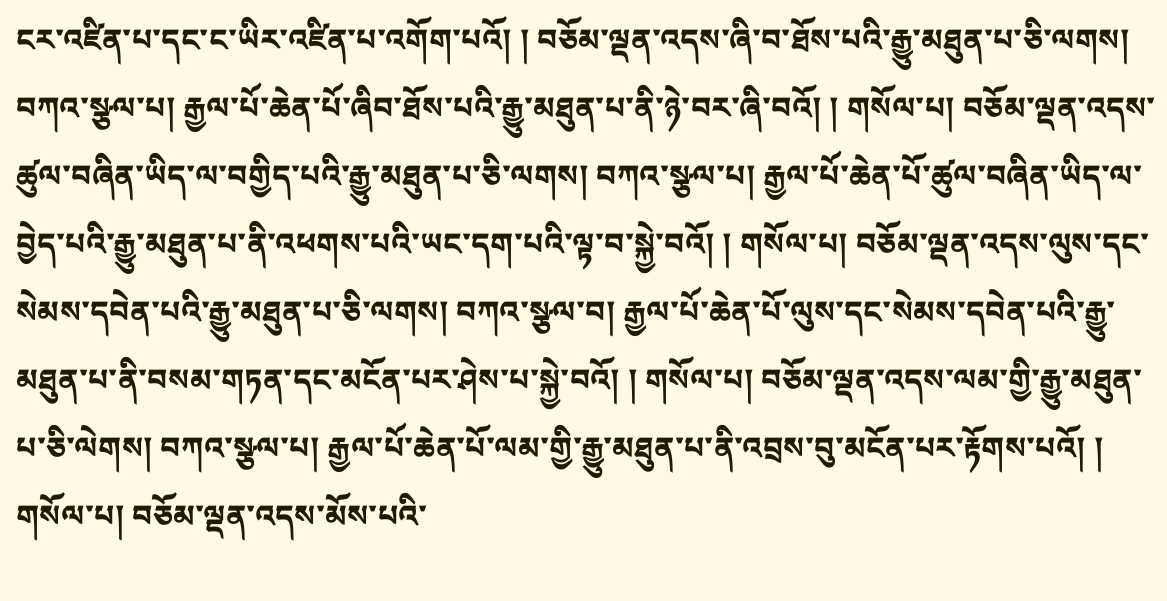ངར་འཛིན་པ་དང་ང་ཡིར་འཛིན་པ་འགོག་པའོ། ། བཅོམ་ལྡན་འདས་ཞི་བ་ཐོས་པའི་རྒྱུ་མཐུན་པ་ཅི་ལགས། བཀའ་སྩལ་པ། རྒྱལ་པོ་ཆེན་པོ་ཞིབ་ཐོས་པའི་རྒྱུ་མཐུན་པ་ནི་ཉེ་བར་ཞི་བའོ། ། གསོལ་པ། བཅོམ་ལྡན་འདས་ཚུལ་བཞིན་ཡིད་ལ་བགྱིད་པའི་རྒྱུ་མཐུན་པ་ཅི་ལགས། བཀའ་སྩལ་པ། རྒྱལ་པོ་ཆེན་པོ་ཚུལ་བཞིན་ཡིད་ལ་བྱེད་པའི་རྒྱུ་མཐུན་པ་ནི་འཕགས་པའི་ཡང་དག་པའི་ལྟ་བ་སྐྱེ་བའོ། ། གསོལ་པ། བཅོམ་ལྡན་འདས་ལུས་དང་སེམས་དབེན་པའི་རྒྱུ་མཐུན་པ་ཅི་ལགས། བཀའ་སྩལ་བ། རྒྱལ་པོ་ཆེན་པོ་ལུས་དང་སེམས་དབེན་པའི་རྒྱུ་མཐུན་པ་ནི་བསམ་གཏན་དང་མངོན་པར་ཤེས་པ་སྐྱེ་བའོ། ། གསོལ་པ། བཅོམ་ལྡན་འདས་ལམ་གྱི་རྒྱུ་མཐུན་པ་ཅི་ལེགས། བཀའ་སྩལ་པ། རྒྱལ་པོ་ཆེན་པོ་ལམ་གྱི་རྒྱུ་མཐུན་པ་ནི་འབྲས་བུ་མངོན་པར་རྟོགས་པའོ། ། གསོལ་པ། བཅོམ་ལྡན་འདས་མོས་པའི་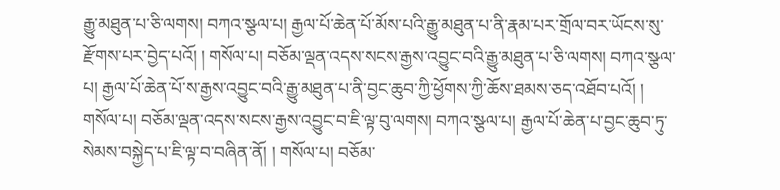རྒྱུ་མཐུན་པ་ཅི་ལགས། བཀའ་སྩལ་པ། རྒྱལ་པོ་ཆེན་པོ་མོས་པའི་རྒྱུ་མཐུན་པ་ནི་རྣམ་པར་གྲོལ་བར་ཡོངས་སུ་རྫོགས་པར་བྱེད་པའོ། ། གསོལ་པ། བཅོམ་ལྡན་འདས་སངས་རྒྱས་འབྱུང་བའི་རྒྱུ་མཐུན་པ་ཅི་ལགས། བཀའ་སྩལ་པ། རྒྱལ་པོ་ཆེན་པོ་ས་རྒྱས་འབྱུང་བའི་རྒྱུ་མཐུན་པ་ནི་བྱང་ཆུབ་ཀྱི་ཕྱོགས་ཀྱི་ཆོས་ཐམས་ཅད་འཐོབ་པའོ། ། གསོལ་པ། བཅོམ་ལྡན་འདས་སངས་རྒྱས་འབྱུང་བ་ཇི་ལྟ་བུ་ལགས། བཀའ་སྩལ་པ། རྒྱལ་པོ་ཆེན་པ་བྱང་ཆུབ་ཏུ་སེམས་བསྐྱེད་པ་ཇི་ལྟ་བ་བཞིན་ནོ། ། གསོལ་པ། བཅོམ་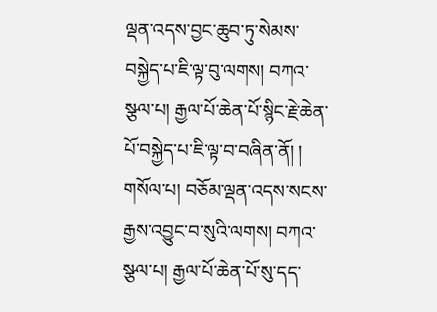ལྡན་འདས་བྱང་ཆུབ་ཏུ་སེམས་བསྐྱེད་པ་ཇི་ལྟ་བུ་ལགས། བཀའ་སྩལ་པ། རྒྱལ་པོ་ཆེན་པོ་སྙིང་རྗེ་ཆེན་པོ་བསྐྱེད་པ་ཇི་ལྟ་བ་བཞིན་ནོ། ། གསོལ་པ། བཅོམ་ལྡན་འདས་སངས་རྒྱས་འབྱུང་བ་སུའི་ལགས། བཀའ་སྩལ་པ། རྒྱལ་པོ་ཆེན་པོ་སུ་དད་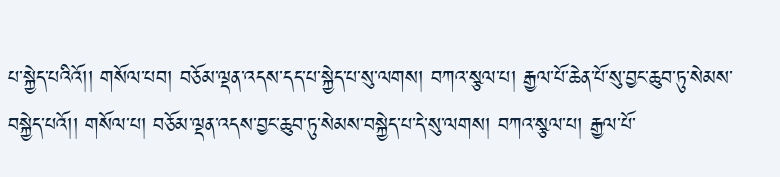པ་སྐྱེད་པའིའོ།། གསོལ་པབ། བཅོམ་ལྡན་འདས་དད་པ་སྐྱེད་པ་སུ་ལགས། བཀའ་སྩལ་པ། རྒྱལ་པོ་ཆེན་པོ་སུ་བྱང་ཆུབ་ཏུ་སེམས་བསྐྱེད་པའོ།། གསོལ་པ། བཅོམ་ལྡན་འདས་བྱང་ཆུབ་ཏུ་སེམས་བསྐྱེད་པ་དེ་སུ་ལགས། བཀའ་སྩལ་པ། རྒྱལ་པོ་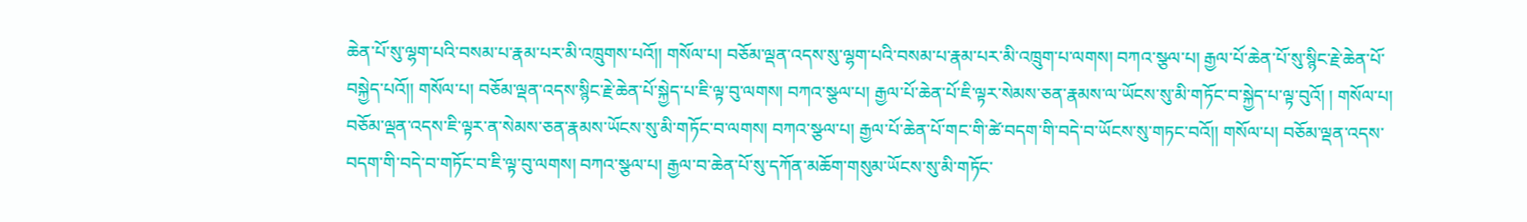ཆེན་པོ་སུ་ལྷག་པའི་བསམ་པ་རྣམ་པར་མི་འཁྲུགས་པའོ།། གསོལ་པ། བཅོམ་ལྡན་འདས་སུ་ལྷག་པའི་བསམ་པ་རྣམ་པར་མི་འཁྲུག་པ་ལགས། བཀའ་སྩལ་པ། རྒྱལ་པོ་ཆེན་པོ་སུ་སྙིང་རྗེ་ཆེན་པོ་བསྐྱེད་པའོ།། གསོལ་པ། བཅོམ་ལྡན་འདས་སྙིང་རྗེ་ཆེན་པོ་སྐྱེད་པ་ཇི་ལྟ་བུ་ལགས། བཀའ་སྩལ་པ། རྒྱལ་པོ་ཆེན་པོ་ཇི་ལྟར་སེམས་ཅན་རྣམས་ལ་ཡོངས་སུ་མི་གཏོང་བ་སྐྱེད་པ་ལྟ་བུའོ། ། གསོལ་པ། བཅོམ་ལྡན་འདས་ཇི་ལྟར་ན་སེམས་ཅན་རྣམས་ཡོངས་སུ་མི་གཏོང་བ་ལགས། བཀའ་སྩལ་པ། རྒྱལ་པོ་ཆེན་པོ་གང་གི་ཚེ་བདག་གི་བདེ་བ་ཡོངས་སུ་གཏང་བའོ།། གསོལ་པ། བཅོམ་ལྡན་འདས་བདག་གི་བདེ་བ་གཏོང་བ་ཇི་ལྟ་བུ་ལགས། བཀའ་སྩལ་པ། རྒྱལ་བ་ཆེན་པོ་སུ་དཀོན་མཆོག་གསུམ་ཡོངས་སུ་མི་གཏོང་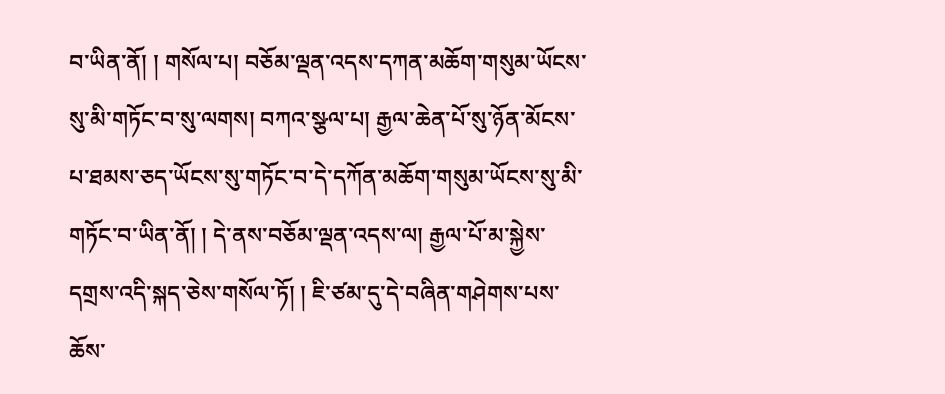བ་ཡིན་ནོ། ། གསོལ་པ། བཅོམ་ལྡན་འདས་དཀན་མཆོག་གསུམ་ཡོངས་སུ་མི་གཏོང་བ་སུ་ལགས། བཀའ་སྩལ་པ། རྒྱལ་ཆེན་པོ་སུ་ཉོན་མོངས་པ་ཐམས་ཅད་ཡོངས་སུ་གཏོང་བ་དེ་དཀོན་མཆོག་གསུམ་ཡོངས་སུ་མི་གཏོང་བ་ཡིན་ནོ། ། དེ་ནས་བཅོམ་ལྡན་འདས་ལ། རྒྱལ་པོ་མ་སྐྱེས་དགྲས་འདི་སྐད་ཅེས་གསོལ་ཏོ། ། ཇི་ཙམ་དུ་དེ་བཞིན་གཤེགས་པས་ཆོས་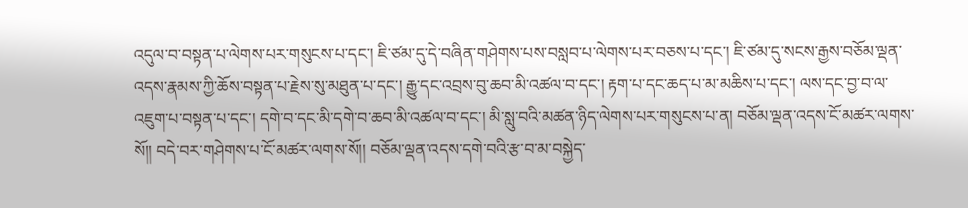འདུལ་བ་བསྟན་པ་ལེགས་པར་གསུངས་པ་དང་། ཇི་ཙམ་དུ་དེ་བཞིན་གཤེགས་པས་བསླབ་པ་ལེགས་པར་བཅས་པ་དང་། ཇི་ཙམ་དུ་སངས་རྒྱས་བཅོམ་ལྡན་འདས་རྣམས་ཀྱི་ཆོས་བསྟན་པ་རྗེས་སུ་མཐུན་པ་དང་། རྒྱུ་དང་འབྲས་བུ་ཆབ་མི་འཚལ་བ་དང་། རྟག་པ་དང་ཆད་པ་མ་མཆིས་པ་དང་། ལས་དང་བྱ་བ་ལ་འཇུག་པ་བསྟན་པ་དང་། དགེ་བ་དང་མི་དགེ་བ་ཆབ་མི་འཚལ་བ་དང་། མི་སླུ་བའི་མཚན་ཉིད་ལེགས་པར་གསུངས་པ་ན། བཅོམ་ལྡན་འདས་ངོ་མཚར་ལགས་སོ།། བདེ་བར་གཤེགས་པ་ངོ་མཚར་ལགས་སོ།། བཅོམ་ལྡན་འདས་དགེ་བའི་རྩ་བ་མ་བསྐྱེད་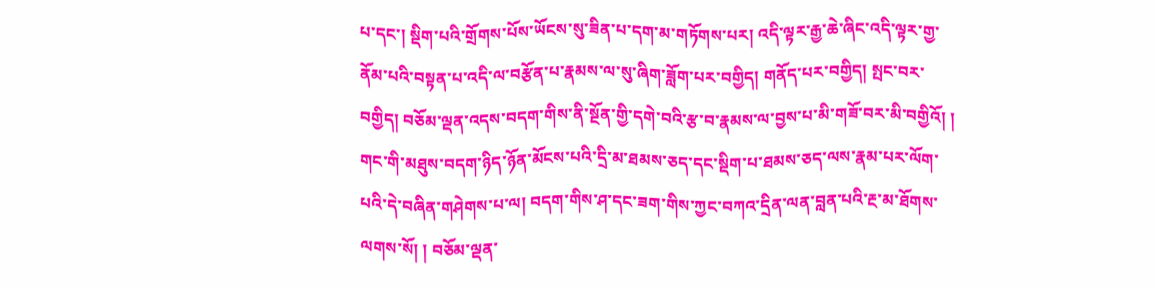པ་དང་། སྡིག་པའི་གྲོགས་པོས་ཡོངས་སུ་ཟིན་པ་དག་མ་གཏོགས་པར། འདི་ལྟར་རྒྱ་ཆེ་ཞིང་འདི་ལྟར་གྱ་ནོམ་པའི་བསྟན་པ་འདི་ལ་བརྩོན་པ་རྣམས་ལ་སུ་ཞིག་ཟློག་པར་བགྱིད། གནོད་པར་བགྱིད། སྤང་བར་བགྱིད། བཅོམ་ལྡན་འདས་བདག་གིས་ནི་སྔོན་གྱི་དགེ་བའི་རྩ་བ་རྣམས་ལ་བྱས་པ་མི་གཟོ་བར་མི་བགྱིའོ། ། གང་གི་མཐུས་བདག་ཉིད་ཉོན་མོངས་པའི་དྲི་མ་ཐམས་ཅད་དང་སྡིག་པ་ཐམས་ཅད་ལས་རྣམ་པར་ལོག་པའི་དེ་བཞིན་གཤེགས་པ་ལ། བདག་གིས་ཤ་དང་ཟག་གིས་ཀྱང་བཀའ་དྲིན་ལན་བླན་པའི་རྔ་མ་ཐོགས་ལགས་སོ། ། བཅོམ་ལྡན་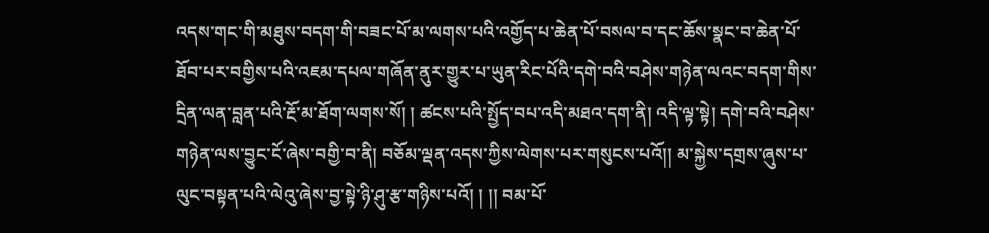འདས་གང་གི་མཐུས་བདག་གི་བཟང་པོ་མ་ལགས་པའི་འགྱོད་པ་ཆེན་པོ་བསལ་བ་དང་ཆོས་སྣང་བ་ཆེན་པོ་ཐོབ་པར་བགྱིས་པའི་འཇམ་དཔལ་གཞོན་ནུར་གྱུར་པ་ཡུན་རིང་པོའི་དགེ་བའི་བཤེས་གཉེན་ལའང་བདག་གིས་དྲིན་ལན་བླན་པའི་རྔོ་མ་ཐོག་ལགས་སོ། ། ཚངས་པའི་སྤྱོད་བཔ་འདི་མཐའ་དག་ནི། འདི་ལྟ་སྟེ། དགེ་བའི་བཤེས་གཉེན་ལས་བྱུང་ངོ་ཞེས་བགྱི་བ་ནི། བཅོམ་ལྡན་འདས་ཀྱིས་ལེགས་པར་གསུངས་པའོ།། མ་སྐྱེས་དགྲས་ཞུས་པ་ལུང་བསྟན་པའི་ལེའུ་ཞེས་བྱ་སྟེ་ཉི་ཤུ་རྩ་གཉིས་པའོ། ། །། བམ་པོ་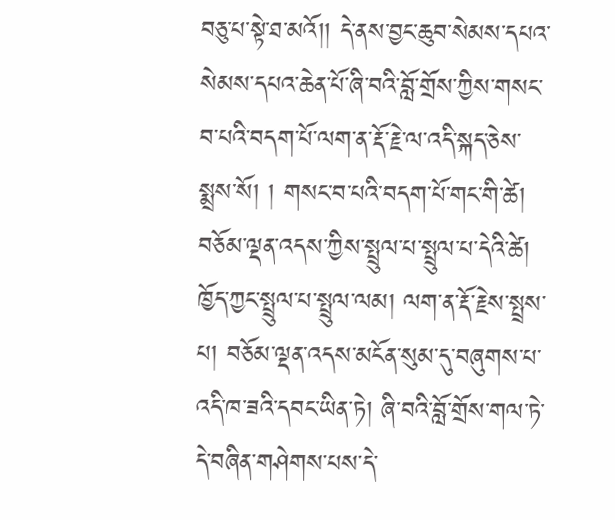བཅུ་པ་སྟེ་ཐ་མའོ།། དེ་ནས་བྱང་ཆུབ་སེམས་དཔའ་སེམས་དཔའ་ཆེན་པོ་ཞི་བའི་བློ་གྲོས་ཀྱིས་གསང་བ་པའི་བདག་པོ་ལག་ན་རྡོ་རྗེ་ལ་འདི་སྐད་ཅེས་སྨྲས་སོ། ། གསང་བ་པའི་བདག་པོ་གང་གི་ཚེ། བཅོམ་ལྡན་འདས་ཀྱིས་སྤྲུལ་པ་སྤྲུལ་པ་དེའི་ཚེ། ཁྱོད་ཀྱང་སྤྲུལ་པ་སྤྲུལ་ལམ། ལག་ན་རྡོ་རྗེས་སྤྲས་པ། བཅོམ་ལྡན་འདས་མངོན་སུམ་དུ་བཞུགས་པ་འདི་ཁ་ཟའི་དབང་ཡིན་ཏེ། ཞི་བའི་བློ་གྲོས་གལ་ཏེ་དེ་བཞིན་གཤེགས་པས་དེ་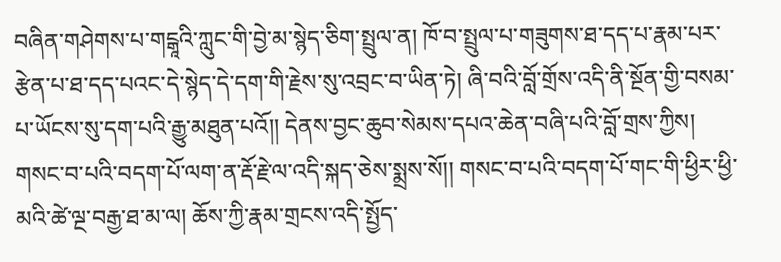བཞིན་གཤེགས་པ་གངྒཱའི་ཀླུང་གི་བྱེ་མ་སྙེད་ཅིག་སྤྲུལ་ན། ཁོ་བ་སྤྲུལ་པ་གཟུགས་ཐ་དད་པ་རྣམ་པར་རྩེན་པ་ཐ་དད་པའང་དེ་སྙེད་དེ་དག་གི་རྗེས་སུ་འབྲང་བ་ཡིན་ཏེ། ཞི་བའི་བློ་གྲོས་འདི་ནི་སྔོན་གྱི་བསམ་པ་ཡོངས་སུ་དག་པའི་རྒྱུ་མཐུན་པའོ།། དེནས་བྱང་ཆུབ་སེམས་དཔའ་ཆེན་བཞི་པའི་བློ་གྲས་ཀྱིས། གསང་བ་པའི་བདག་པོ་ལག་ན་རྡོ་རྗེ་ལ་འདི་སྐད་ཅེས་སྨྲས་སོ།། གསང་བ་པའི་བདག་པོ་གང་གི་ཕྱིར་ཕྱི་མའི་ཚེ་ལྔ་བརྒྱ་ཐ་མ་ལ། ཆོས་ཀྱི་རྣམ་གྲངས་འདི་སྤྱོད་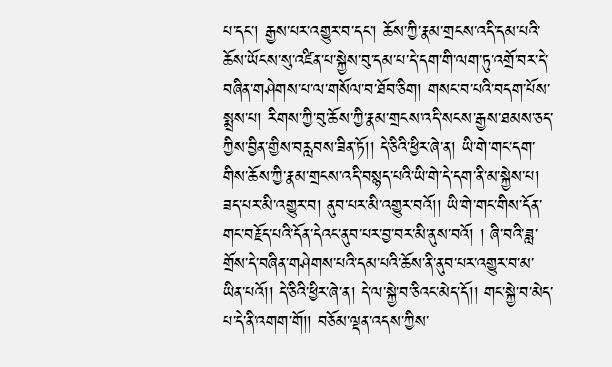པ་དང་། རྒྱས་པར་འགྱུར་བ་དང་། ཆོས་ཀྱི་རྣམ་གྲངས་འདི་དམ་པའི་ཆོས་ཡོངས་སུ་འཛིན་པ་སྐྱེས་བུ་དམ་པ་དེ་དག་གི་ལག་ཏུ་འགྲོ་བར་དེ་བཞིན་གཤེགས་པ་ལ་གསོལ་བ་ཐོབ་ཅིག། གསང་བ་པའི་བདག་པོས་སྨྲས་པ། རིགས་ཀྱི་བུ་ཆོས་ཀྱི་རྣམ་གྲངས་འདི་སངས་རྒྱས་ཐམས་ཅད་ཀྱིས་བྱིན་གྱིས་བརླབས་ཟིན་ཏོ།། དེ་ཅིའི་ཕྱིར་ཞེ་ན། ཡི་གེ་གང་དག་གིས་ཆོས་ཀྱི་རྣམ་གྲངས་འདི་བསྙད་པའི་ཡི་གེ་དེ་དག་ནི་མ་སྐྱེས་པ། ཟད་པར་མི་འགྱུར་བ། ནུབ་པར་མི་འགྱུར་བའོ།། ཡི་གེ་གང་གིས་དོན་གང་བརྗོད་པའི་དོན་དེའང་ནུབ་པར་བྱ་བར་མི་ནུས་བའོ། ། ཞི་བའི་ཟླ་གྲོས་དེ་བཞིན་གཤེགས་པའི་དམ་པའི་ཆོས་ནི་ནུབ་པར་འགྱུར་བ་མ་ཡིན་པའོ།། དེ་ཅིའི་ཕྱིར་ཞེ་ན། དེ་ལ་སྐྱེ་བ་ཅིའང་མེད་དོ།། གང་སྐྱེ་བ་མེད་པ་དེ་ནི་འགག་གོ།། བཅོམ་ལྡན་འདས་ཀྱིས་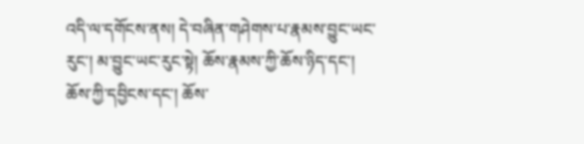འདི་ལ་དགོངས་ནས། དེ་བཞིན་གཤེགས་པ་རྣམས་བྱུང་ཡང་རུང་། མ་བྱུང་ཡང་རུང་སྟེ། ཆོས་རྣམས་ཀྱི་ཆོས་ཉིད་དང་། ཆོས་ཀྱི་དབྱིངས་དང་། ཆོས་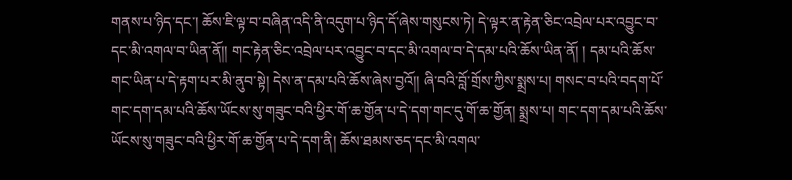གནས་པ་ཉིད་དང་། ཆོས་ཇི་ལྟ་བ་བཞིན་འདི་ནི་འདུག་པ་ཉིད་དོ་ཞེས་གསུངས་ཏེ། དེ་ལྟར་ན་རྟེན་ཅིང་འབྲེལ་པར་འབྱུང་བ་དང་མི་འགལ་བ་ཡིན་ནོ།། གང་རྟེན་ཅིང་འབྲེལ་པར་འབྱུང་བ་དང་མི་འགལ་བ་དེ་དམ་པའི་ཆོས་ཡིན་ནོ། ། དམ་པའི་ཆོས་གང་ཡིན་པ་དེ་རྟག་པར་མི་ནུབ་སྟེ། དེས་ན་དམ་པའི་ཆོས་ཞེས་བྱའོ།། ཞི་བའི་བློ་གྲོས་ཀྱིས་སྨྲས་པ། གསང་བ་པའི་བདག་པོ་གང་དག་དམ་པའི་ཆོས་ཡོངས་སུ་གཟུང་བའི་ཕྱིར་གོ་ཆ་གྱོན་པ་དེ་དག་གང་དུ་གོ་ཆ་གྱོན། སྨྲས་པ། གང་དག་དམ་པའི་ཆོས་ཡོངས་སུ་གཟུང་བའི་ཕྱིར་གོ་ཆ་གྱོན་པ་དེ་དག་ནི། ཆོས་ཐམས་ཅད་དང་མི་འགལ་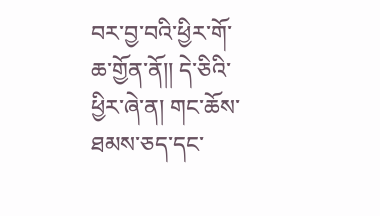བར་བྱ་བའི་ཕྱིར་གོ་ཆ་གྱོན་ནོ།། དེ་ཅིའི་ཕྱིར་ཞེ་ན། གང་ཆོས་ཐམས་ཅད་དང་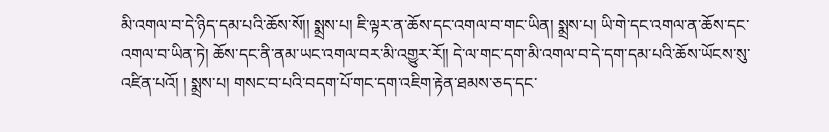མི་འགལ་བ་དེ་ཉིད་དམ་པའི་ཆོས་སོ།། སྨྲས་པ། ཇི་ལྟར་ན་ཆོས་དང་འགལ་བ་གང་ཡིན། སྨྲས་པ། ཡི་གེ་དང་འགལ་ན་ཆོས་དང་འགལ་བ་ཡིན་ཏེ། ཆོས་དང་ནི་ནམ་ཡང་འགལ་བར་མི་འགྱུར་རོ།། དེ་ལ་གང་དག་མི་འགལ་བ་དེ་དག་དམ་པའི་ཆོས་ཡོངས་སུ་འཛིན་པའོ། ། སྨྲས་པ། གསང་བ་པའི་བདག་པོ་གང་དག་འཇིག་རྟེན་ཐམས་ཅད་དང་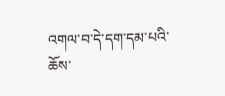འགལ་བ་དེ་དག་དམ་པའི་ཆོས་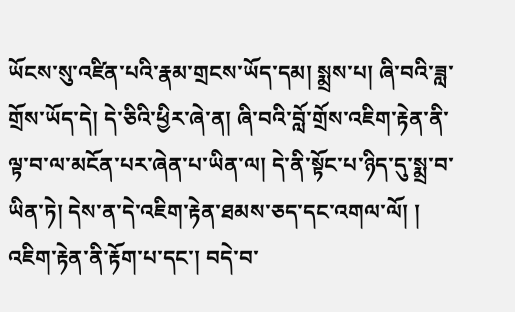ཡོངས་སུ་འཛིན་པའི་རྣམ་གྲངས་ཡོད་དམ། སྨྲས་པ། ཞི་བའི་ཟླ་གྲོས་ཡོད་དེ། དེ་ཅིའི་ཕྱིར་ཞེ་ན། ཞི་བའི་བློ་གྲོས་འཇིག་རྟེན་ནི་ལྟ་བ་ལ་མངོན་པར་ཞེན་པ་ཡིན་ལ། དེ་ནི་སྟོང་པ་ཉིད་དུ་སྨྲ་བ་ཡིན་ཏེ། དེས་ན་དེ་འཇིག་རྟེན་ཐམས་ཅད་དང་འགལ་ལོ། ། འཇིག་རྟེན་ནི་རྟོག་པ་དང་། བདེ་བ་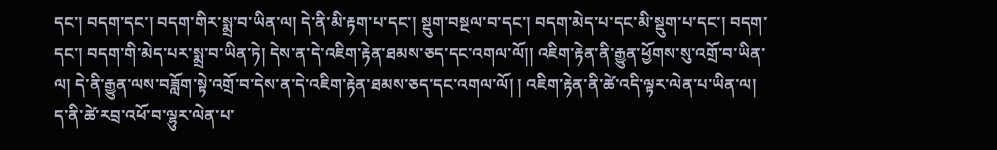དང་། བདག་དང་། བདག་གིར་སྨྲ་བ་ཡིན་ལ། དེ་ནི་མི་རྟག་པ་དང་། སྡུག་བསྔལ་བ་དང་། བདག་མེད་པ་དང་མི་སྡུག་པ་དང་། བདག་དང་། བདག་གི་མེད་པར་སྨྲ་བ་ཡིན་ཏེ། དེས་ན་དེ་འཇིག་རྟེན་ཐམས་ཅད་དང་འགལ་ལོ།། འཇིག་རྟེན་ནི་རྒྱུན་ཕྱོགས་སུ་འགྲོ་བ་ཡིན་ལ། དེ་ནི་རྒྱུན་ལས་བཟློག་སྟེ་འགྲོ་བ་དེས་ན་དེ་འཇིག་རྟེན་ཐམས་ཅད་དང་འགལ་ལོ། ། འཇིག་རྟེན་ནི་ཚེ་འདི་ལྟར་ལེན་པ་ཡིན་ལ། ད་ནི་ཚེ་རབྲ་འཕོ་བ་ལྷུར་ལེན་པ་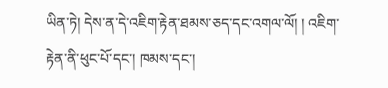ཡིན་ཏེ། དེས་ན་དེ་འཇིག་རྟེན་ཐམས་ཅད་དང་འགལ་ལོ། ། འཇིག་རྟེན་ནི་ཕུང་པོ་དང་། ཁམས་དང་།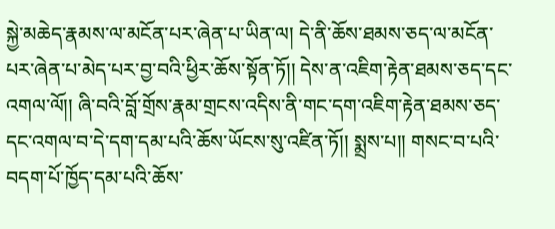སྐྱེ་མཆེད་རྣམས་ལ་མངོན་པར་ཞེན་པ་ཡིན་ལ། དེ་ནི་ཆོས་ཐམས་ཅད་ལ་མངོན་པར་ཞེན་པ་མེད་པར་བྱ་བའི་ཕྱིར་ཆོས་སྟོན་ཏོ།། དེས་ན་འཇིག་རྟེན་ཐམས་ཅད་དང་འགལ་ལོ།། ཞི་བའི་བློ་གྲོས་རྣམ་གྲངས་འདིས་ནི་གང་དག་འཇིག་རྟེན་ཐམས་ཅད་དང་འགལ་བ་དེ་དག་དམ་པའི་ཆོས་ཡོངས་སུ་འཛིན་ཏོ།། སྨྲས་པ།། གསང་བ་པའི་བདག་པོ་ཁྱོད་དམ་པའི་ཆོས་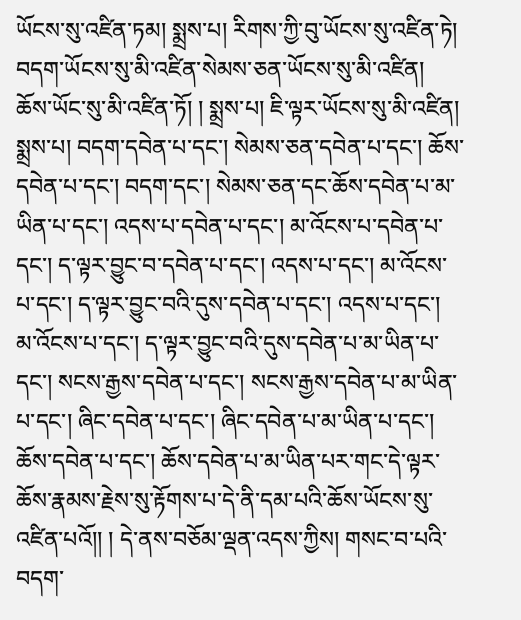ཡོངས་སུ་འཛིན་ཏམ། སྨྲས་པ། རིགས་ཀྱི་བུ་ཡོངས་སུ་འཛིན་ཏེ། བདག་ཡོངས་སུ་མི་འཛིན་སེམས་ཅན་ཡོངས་སུ་མི་འཛིན། ཆོས་ཡོང་སུ་མི་འཛིན་ཏོ། ། སྨྲས་པ། ཇི་ལྟར་ཡོངས་སུ་མི་འཛིན། སྨྲས་པ། བདག་དབེན་པ་དང་། སེམས་ཅན་དབེན་པ་དང་། ཆོས་དབེན་པ་དང་། བདག་དང་། སེམས་ཅན་དང་ཆོས་དབེན་པ་མ་ཡིན་པ་དང་། འདས་པ་དབེན་པ་དང་། མ་འོངས་པ་དབེན་པ་དང་། ད་ལྟར་བྱུང་བ་དབེན་པ་དང་། འདས་པ་དང་། མ་འོངས་པ་དང་། ད་ལྟར་བྱུང་བའི་དུས་དབེན་པ་དང་། འདས་པ་དང་། མ་འོངས་པ་དང་། ད་ལྟར་བྱུང་བའི་དུས་དབེན་པ་མ་ཡིན་པ་དང་། སངས་རྒྱས་དབེན་པ་དང་། སངས་རྒྱས་དབེན་པ་མ་ཡིན་པ་དང་། ཞིང་དབེན་པ་དང་། ཞིང་དབེན་པ་མ་ཡིན་པ་དང་། ཆོས་དབེན་པ་དང་། ཆོས་དབེན་པ་མ་ཡིན་པར་གང་དེ་ལྟར་ཆོས་རྣམས་རྗེས་སུ་རྟོགས་པ་དེ་ནི་དམ་པའི་ཆོས་ཡོངས་སུ་འཛིན་པའོ།། ། དེ་ནས་བཅོམ་ལྡན་འདས་ཀྱིས། གསང་བ་པའི་བདག་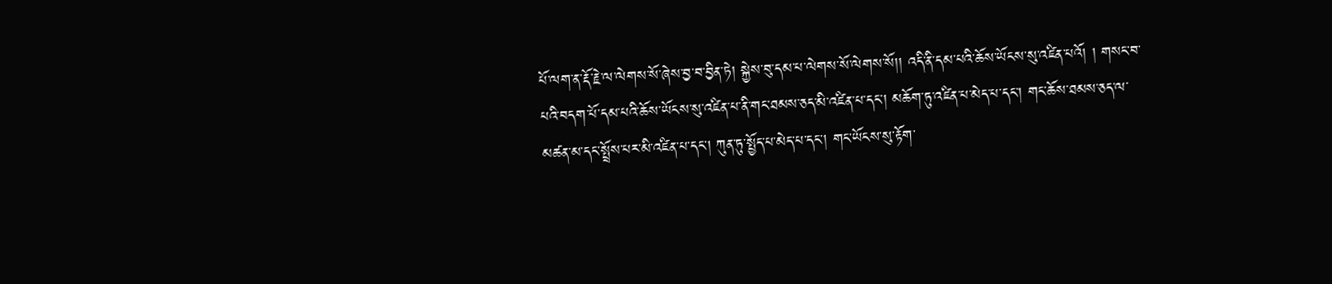པོ་ལག་ན་རྡོ་རྗེ་ལ་ལེགས་སོ་ཞེས་བྱ་བ་བྱིན་ཏེ། སྐྱེས་བུ་དམ་པ་ལེགས་སོ་ལེགས་སོ།། འདི་ནི་དམ་པའི་ཆོས་ཡོངས་སུ་འཛིན་པའོ། ། གསང་བ་པའི་བདག་པོ་དམ་པའི་ཆོས་ཡོངས་སུ་འཛིན་པ་ནི་གང་ཐམས་ཅད་མི་འཛིན་པ་དང་། མཆོག་ཏུ་འཛིན་པ་མེད་པ་དང་། གང་ཆོས་ཐམས་ཅད་ལ་མཚན་མ་དང་སྤྲོས་པར་མི་འཛིན་པ་དང་། ཀུན་ཏུ་སྤྱོད་པ་མེད་པ་དང་། གང་ཡོངས་སུ་རྟོག་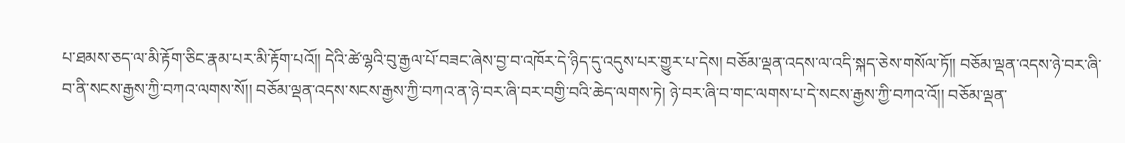པ་ཐམས་ཅད་ལ་མི་རྟོག་ཅིང་རྣམ་པར་མི་རྟོག་པའོ།། དེའི་ཚེ་ལྷའི་བུ་རྒྱལ་པོ་བཟང་ཞེས་བྱ་བ་འཁོར་དེ་ཉིད་དུ་འདུས་པར་གྱུར་པ་དེས། བཅོམ་ལྡན་འདས་ལ་འདི་སྐད་ཅེས་གསོལ་ཏོ།། བཅོམ་ལྡན་འདས་ཉེ་བར་ཞི་བ་ནི་སངས་རྒྱས་ཀྱི་བཀའ་ལགས་སོ།། བཅོམ་ལྡན་འདས་སངས་རྒྱས་ཀྱི་བཀའ་ན་ཉེ་བར་ཞི་བར་བགྱི་བའི་ཆེད་ལགས་ཏེ། ཉེ་བར་ཞི་བ་གང་ལགས་པ་དེ་སངས་རྒྱས་ཀྱི་བཀའ་འོ།། བཅོམ་ལྡན་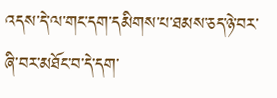འདས་དེ་ལ་གང་དག་དམིགས་པ་ཐམས་ཅད་ཉེ་བར་ཞི་བར་མཐོང་བ་དེ་དག་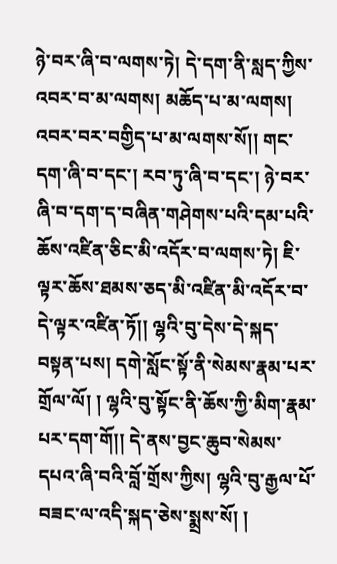ཉེ་བར་ཞི་བ་ལགས་ཏེ། དེ་དག་ནི་སླད་ཀྱིས་འབར་བ་མ་ལགས། མཆོད་པ་མ་ལགས། འབར་བར་བགྱིད་པ་མ་ལགས་སོ།། གང་དག་ཞི་བ་དང་། རབ་ཏུ་ཞི་བ་དང་། ཉེ་བར་ཞི་བ་དག་ད་བཞིན་གཤེགས་པའི་དམ་པའི་ཆོས་འཛིན་ཅིང་མི་འདོར་བ་ལགས་ཏེ། ཇི་ལྟར་ཆོས་ཐམས་ཅད་མི་འཛིན་མི་འདོར་བ་དེ་ལྟར་འཛིན་ཏོ།། ལྷའི་བུ་དེས་དེ་སྐད་བསྟན་པས། དགེ་སློང་སྟོ་ནི་སེམས་རྣམ་པར་གྲོལ་ལོ། ། ལྷའི་བུ་སྟོང་ནི་ཆོས་ཀྱི་མིག་རྣམ་པར་དག་གོ།། དེ་ནས་བྱང་ཆུབ་སེམས་དཔའ་ཞི་བའི་བློ་གྲོས་ཀྱིས། ལྷའི་བུ་རྒྱལ་པོ་བཟང་ལ་འདི་སྐད་ཅེས་སྨྲས་སོ། །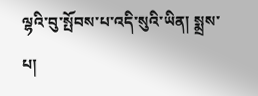ལྷའི་བུ་སྤོབས་པ་འདི་སུའི་ཡིན། སྨྲས་པ།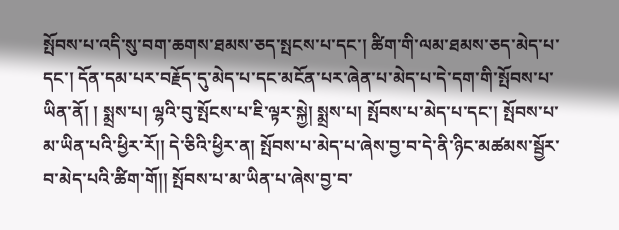སྤོབས་པ་འདི་སུ་བག་ཆགས་ཐམས་ཅད་སྤངས་པ་དང་། ཚིག་གི་ལམ་ཐམས་ཅད་མེད་པ་དང་། དོན་དམ་པར་བརྗོད་དུ་མེད་པ་དང་མངོན་པར་ཞེན་པ་མེད་པ་དེ་དག་གི་སྤོབས་པ་ཡིན་ནོ། ། སྨྲས་པ། ལྷའི་བུ་སྤོངས་པ་ཇི་ལྟར་སྐྱེ། སྨྲས་པ། སྤོབས་པ་མེད་པ་དང་། སྤོབས་པ་མ་ཡིན་པའི་ཕྱིར་རོ།། དེ་ཅིའི་ཕྱིར་ན། སྤོབས་པ་མེད་པ་ཞེས་བྱ་བ་དེ་ནི་ཉིང་མཚམས་སྦྱོར་བ་མེད་པའི་ཚིག་གོ།། སྤོབས་པ་མ་ཡིན་པ་ཞེས་བྱ་བ་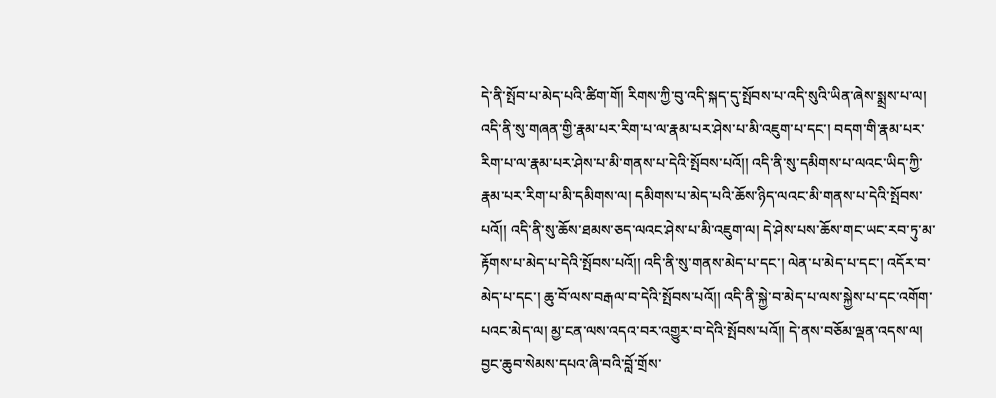དེ་ནི་སྤོབ་པ་མེད་པའི་ཚིག་གོ། རིགས་ཀྱི་བུ་འདི་སྐད་དུ་སྤོབས་པ་འདི་སུའི་ཡིན་ཞེས་སྨྲས་པ་ལ། འདི་ནི་སུ་གཞན་གྱི་རྣམ་པར་རིག་པ་ལ་རྣམ་པར་ཤེས་པ་མི་འཇུག་པ་དང་། བདག་གི་རྣམ་པར་རིག་པ་ལ་རྣམ་པར་ཤེས་པ་མི་གནས་པ་དེའི་སྤོབས་པའོ།། འདི་ནི་སུ་དམིགས་པ་ལའང་ཡིད་ཀྱི་རྣམ་པར་རིག་པ་མི་དམིགས་ལ། དམིགས་པ་མེད་པའི་ཆོས་ཉིད་ལའང་མི་གནས་པ་དེའི་སྤོབས་པའོ།། འདི་ནི་སུ་ཆོས་ཐམས་ཅད་ལའང་ཤེས་པ་མི་འཇུག་ལ། དེ་ཤེས་པས་ཆོས་གང་ཡང་རབ་ཏུ་མ་རྟོགས་པ་མེད་པ་དེའི་སྤོབས་པའོ།། འདི་ནི་སུ་གནས་མེད་པ་དང་། ལེན་པ་མེད་པ་དང་། འདོར་བ་མེད་པ་དང་། ཆུ་བོ་ལས་བརྒལ་བ་དེའི་སྤོབས་པའོ།། འདི་ནི་སྐྱེ་བ་མེད་པ་ལས་སྐྱེས་པ་དང་འགོག་པའང་མེད་ལ། མྱ་ངན་ལས་འདའ་བར་འགྱུར་བ་དེའི་སྤོབས་པའོ།། དེ་ནས་བཅོམ་ལྡན་འདས་ལ། བྱང་ཆུབ་སེམས་དཔའ་ཞི་བའི་བློ་གྲོས་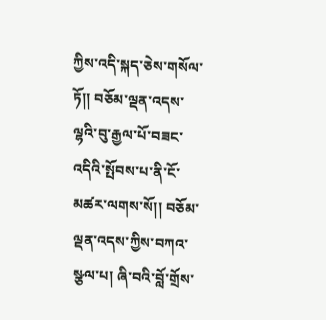ཀྱིས་འདི་སྐད་ཅེས་གསོལ་ཏོ།། བཅོམ་ལྡན་འདས་ལྷའི་བུ་རྒྱལ་པོ་བཟང་འདིའི་སྤོབས་པ་ནི་ངོ་མཚར་ལགས་སོ།། བཅོམ་ལྡན་འདས་ཀྱིས་བཀའ་སྩལ་པ། ཞི་བའི་བློ་གྲོས་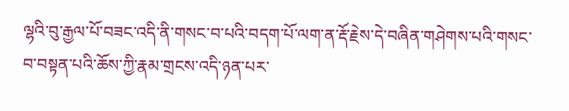ལྷའི་བུ་རྒྱལ་པོ་བཟང་འདི་ནི་གསང་བ་པའི་བདག་པོ་ལག་ན་རྡོ་རྗེས་དེ་བཞིན་གཤེགས་པའི་གསང་བ་བསྟན་པའི་ཆོས་ཀྱི་རྣམ་གྲངས་འདི་ཉན་པར་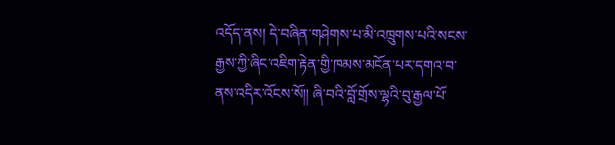འདོད་ནས། དེ་བཞིན་གཤེགས་པ་མི་འཁྲུགས་པའི་སངས་རྒྱས་ཀྱི་ཞིང་འཇིག་རྟེན་གྱི་ཁམས་མངོན་པར་དགའ་བ་ནས་འདིར་འོངས་སོ།། ཞི་བའི་བློ་གྲོས་ལྷའི་བུ་རྒྱལ་པོ་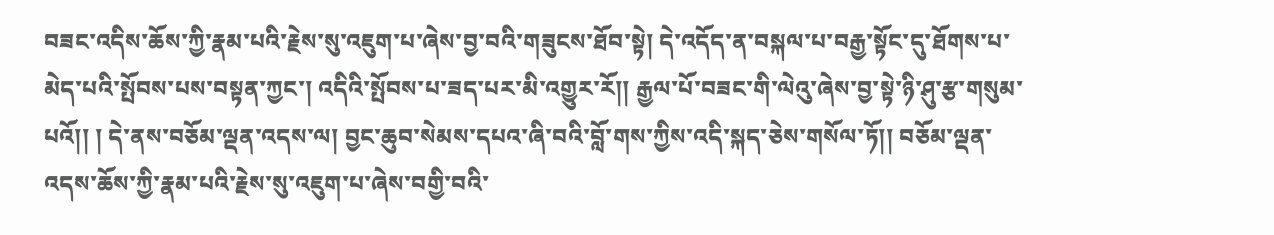བཟང་འདིས་ཆོས་ཀྱི་རྣམ་པའི་རྗེས་སུ་འཇུག་པ་ཞེས་བྱ་བའི་གཟུངས་ཐོབ་སྟེ། དེ་འདོད་ན་བསྐལ་པ་བརྒྱ་སྟོང་དུ་ཐོགས་པ་མེད་པའི་སྤོབས་པས་བསྟན་ཀྱང་། འདིའི་སྤོབས་པ་ཟད་པར་མི་འགྱུར་རོ།། རྒྱལ་པོ་བཟང་གི་ལེའུ་ཞེས་བྱ་སྟེ་ཉི་ཤུ་རྩ་གསུམ་པའོ།། ། དེ་ནས་བཅོམ་ལྡན་འདས་ལ། བྱང་ཆུབ་སེམས་དཔའ་ཞི་བའི་བློ་གས་ཀྱིས་འདི་སྐད་ཅེས་གསོལ་ཏོ།། བཅོམ་ལྡན་འདས་ཆོས་ཀྱི་རྣམ་པའི་རྗེས་སུ་འཇུག་པ་ཞེས་བགྱི་བའི་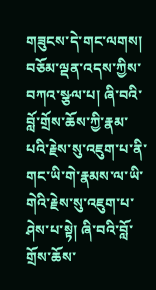གཟུངས་དེ་གང་ལགས། བཅོམ་ལྡན་འདས་ཀྱིས་བཀའ་སྩལ་པ། ཞི་བའི་བློ་གྲོས་ཆོས་ཀྱི་རྣམ་པའི་རྗེས་སུ་འཇུག་པ་ནི་གང་ཡི་གེ་རྣམས་ལ་ཡི་གེའི་རྗེས་སུ་འཇུག་པ་ཤེས་པ་སྟེ། ཞི་བའི་བློ་གྲོས་ཆོས་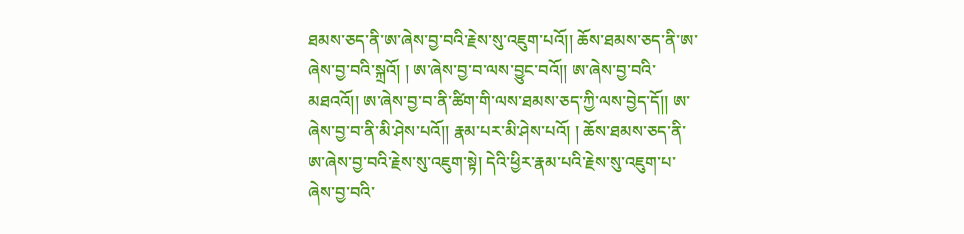ཐམས་ཅད་ནི་ཨ་ཞེས་བྱ་བའི་རྗེས་སུ་འཇུག་པའོ།། ཆོས་ཐམས་ཅད་ནི་ཨ་ཞེས་བྱ་བའི་སྐྲའོ། ། ཨ་ཞེས་བྱ་བ་ལས་བྱུང་བའོ།། ཨ་ཞེས་བྱ་བའི་མཐའའོ།། ཨ་ཞེས་བྱ་བ་ནི་ཚིག་གི་ལས་ཐམས་ཅད་ཀྱི་ལས་བྱེད་དོ།། ཨ་ཞེས་བྱ་བ་ནི་མི་ཤེས་པའོ།། རྣམ་པར་མི་ཤེས་པའོ། ། ཆོས་ཐམས་ཅད་ནི་ཨ་ཞེས་བྱ་བའི་རྗེས་སུ་འཇུག་སྟེ། དེའི་ཕྱིར་རྣམ་པའི་རྗེས་སུ་འཇུག་པ་ཞེས་བྱ་བའི་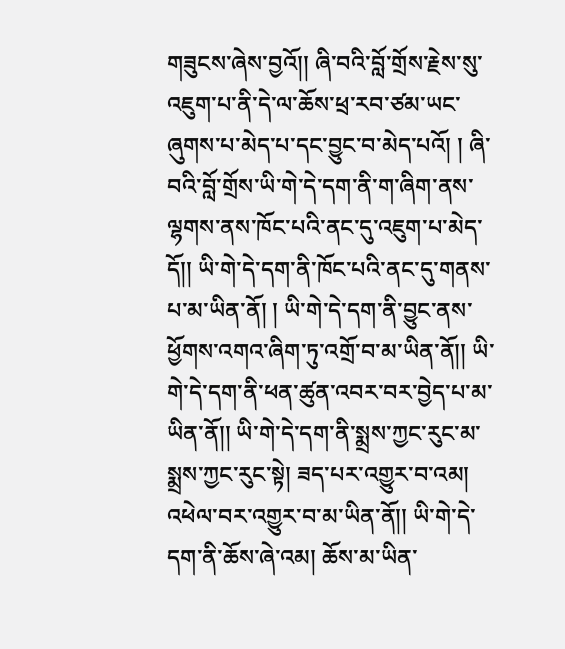གཟུངས་ཞེས་བྱའོ།། ཞི་བའི་བློ་གྲོས་རྗེས་སུ་འཇུག་པ་ནི་དེ་ལ་ཆོས་ཕྲ་རབ་ཙམ་ཡང་ཞུགས་པ་མེད་པ་དང་བྱུང་བ་མེད་པའོ། ། ཞི་བའི་བློ་གྲོས་ཡི་གེ་དེ་དག་ནི་ག་ཞིག་ནས་ལྷགས་ནས་ཁོང་པའི་ནང་དུ་འཇུག་པ་མེད་དོ།། ཡི་གེ་དེ་དག་ནི་ཁོང་པའི་ནང་དུ་གནས་པ་མ་ཡིན་ནོ། ། ཡི་གེ་དེ་དག་ནི་བྱུང་ནས་ཕྱོགས་འགའ་ཞིག་ཏུ་འགྲོ་བ་མ་ཡིན་ནོ།། ཡི་གེ་དེ་དག་ནི་ཕན་ཚུན་འབར་བར་བྱེད་པ་མ་ཡིན་ནོ།། ཡི་གེ་དེ་དག་ནི་སྨྲས་ཀྱང་རུང་མ་སྨྲས་ཀྱང་རུང་སྟེ། ཟད་པར་འགྱུར་བ་འམ། འཕེལ་བར་འགྱུར་བ་མ་ཡིན་ནོ།། ཡི་གེ་དེ་དག་ནི་ཆོས་ཞེ་འམ། ཆོས་མ་ཡིན་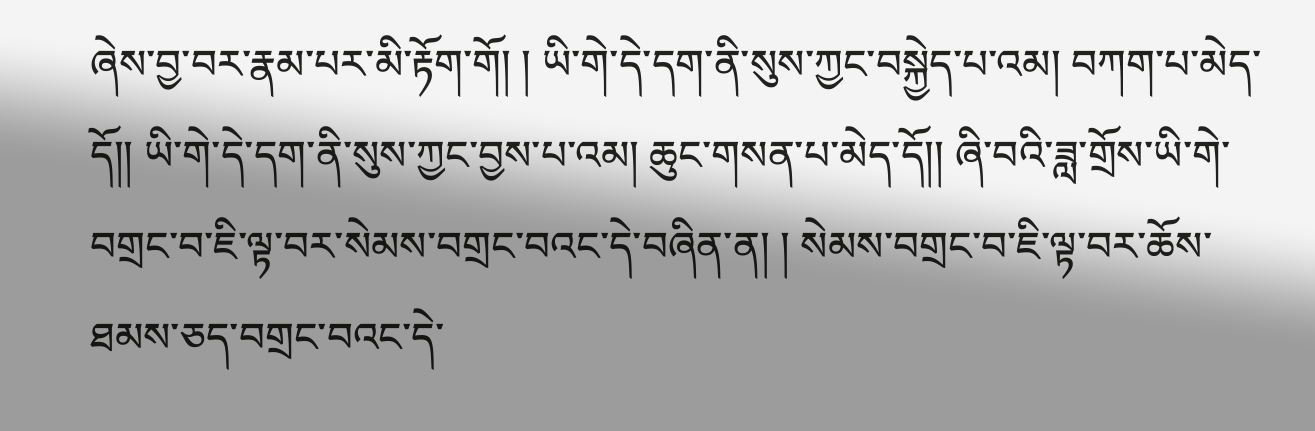ཞེས་བྱ་བར་རྣམ་པར་མི་རྟོག་གོ། ། ཡི་གེ་དེ་དག་ནི་སུས་ཀྱང་བསྐྱེད་པ་འམ། བཀག་པ་མེད་དོ།། ཡི་གེ་དེ་དག་ནི་སུས་ཀྱང་བྱས་པ་འམ། ཆུང་གསན་པ་མེད་དོ།། ཞི་བའི་ཟླ་གྲོས་ཡི་གེ་བགྲང་བ་ཇི་ལྟ་བར་སེམས་བགྲང་བའང་དེ་བཞིན་ན། ། སེམས་བགྲང་བ་ཇི་ལྟ་བར་ཆོས་ཐམས་ཅད་བགྲང་བའང་དེ་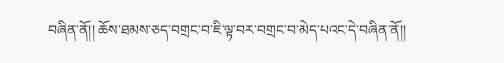བཞིན་ནོ།། ཆོས་ཐམས་ཅད་བགྲང་བ་ཇི་ལྟ་བར་བགྲང་བ་མེད་པའང་དེ་བཞིན་ནོ།།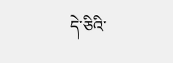དེ་ཅིའི་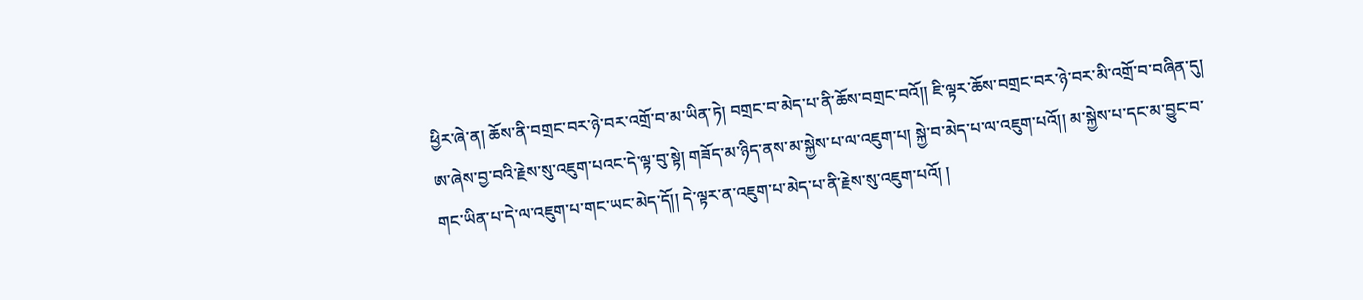ཕྱིར་ཞེ་ན། ཆོས་ནི་བགྲང་བར་ཉེ་བར་འགྲོ་བ་མ་ཡིན་ཏེ། བགྲང་བ་མེད་པ་ནི་ཆོས་བགྲང་བའོ།། ཇི་ལྟར་ཆོས་བགྲང་བར་ཉེ་བར་མི་འགྲོ་བ་བཞིན་དུ། ཨ་ཞེས་བྱ་བའི་རྗེས་སུ་འཇུག་པའང་དེ་ལྟ་བུ་སྟེ། གཟོད་མ་ཉིད་ནས་མ་སྐྱེས་པ་ལ་འཇུག་པ། སྐྱེ་བ་མེད་པ་ལ་འཇུག་པའོ།། མ་སྐྱེས་པ་དང་མ་བྱུང་བ་གང་ཡིན་པ་དེ་ལ་འཇུག་པ་གང་ཡང་མེད་དོ།། དེ་ལྟར་ན་འཇུག་པ་མེད་པ་ནི་རྗེས་སུ་འཇུག་པའོ། །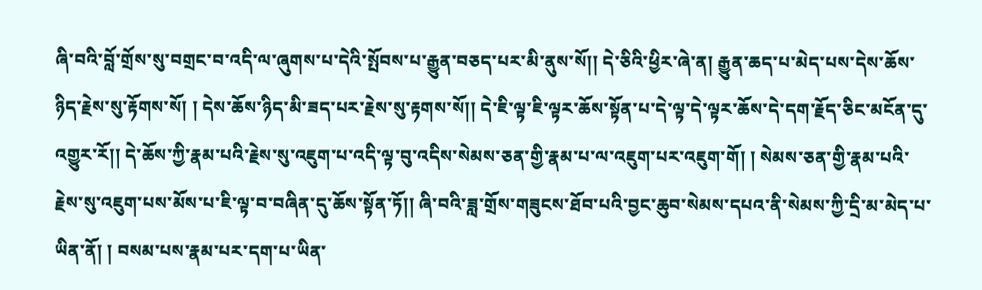ཞི་བའི་བློ་གྲོས་སུ་བགྲང་བ་འདི་ལ་ཞུགས་པ་དེའི་སྤོབས་པ་རྒྱུན་བཅད་པར་མི་ནུས་སོ།། དེ་ཅིའི་ཕྱིར་ཞེ་ན། རྒྱུན་ཆད་པ་མེད་པས་དེས་ཆོས་ཉིད་རྗེས་སུ་རྟོགས་སོ། ། དེས་ཆོས་ཉིད་མི་ཟད་པར་རྗེས་སུ་རྟགས་སོ།། དེ་ཇི་ལྟ་ཇི་ལྟར་ཆོས་སྟོན་པ་དེ་ལྟ་དེ་ལྟར་ཆོས་དེ་དག་རྗོད་ཅིང་མངོན་དུ་འགྱུར་རོ།། དེ་ཆོས་ཀྱི་རྣམ་པའི་རྗེས་སུ་འཇུག་པ་འདི་ལྟ་བུ་འདིས་སེམས་ཅན་གྱི་རྣམ་པ་ལ་འཇུག་པར་འཇུག་གོ། ། སེམས་ཅན་གྱི་རྣམ་པའི་རྗེས་སུ་འཇུག་པས་མོས་པ་ཇི་ལྟ་བ་བཞིན་དུ་ཆོས་སྟོན་ཏོ།། ཞི་བའི་ཟླ་གྲོས་གཟུངས་ཐོབ་པའི་བྱང་ཆུབ་སེམས་དཔའ་ནི་སེམས་ཀྱི་དྲི་མ་མེད་པ་ཡིན་ནོ། ། བསམ་པས་རྣམ་པར་དག་པ་ཡིན་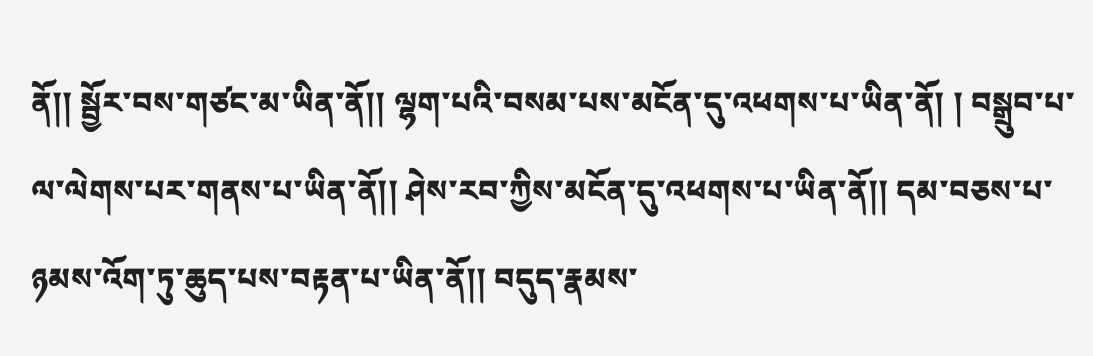ནོ།། སྦྱོར་བས་གཙང་མ་ཡིན་ནོ།། ལྷག་པའི་བསམ་པས་མངོན་དུ་འཕགས་པ་ཡིན་ནོ། ། བསྒྲུབ་པ་ལ་ལེགས་པར་གནས་པ་ཡིན་ནོ།། ཤེས་རབ་ཀྱིས་མངོན་དུ་འཕགས་པ་ཡིན་ནོ།། དམ་བཅས་པ་ཉམས་འོག་ཏུ་ཆུད་པས་བརྟན་པ་ཡིན་ནོ།། བདུད་རྣམས་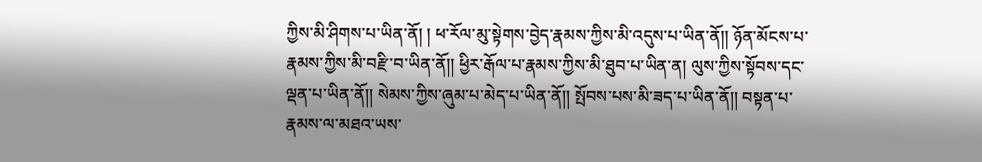ཀྱིས་མི་ཤིགས་པ་ཡིན་ནོ། ། ཕ་རོལ་མུ་སྟེགས་བྱེད་རྣམས་ཀྱིས་མི་འདུས་པ་ཡིན་ནོ།། ཉོན་མོངས་པ་རྣམས་ཀྱིས་མི་བརྫི་བ་ཡིན་ནོ།། ཕྱིར་རྒོལ་པ་རྣམས་ཀྱིས་མི་ཐུབ་པ་ཡིན་ན། ལུས་ཀྱིས་སྟོབས་དང་ལྡན་པ་ཡིན་ནོ།། སེམས་ཀྱིས་ཞུམ་པ་མེད་པ་ཡིན་ནོ།། སྤོབས་པས་མི་ཟད་པ་ཡིན་ནོ།། བསྟན་པ་རྣམས་ལ་མཐའ་ཡས་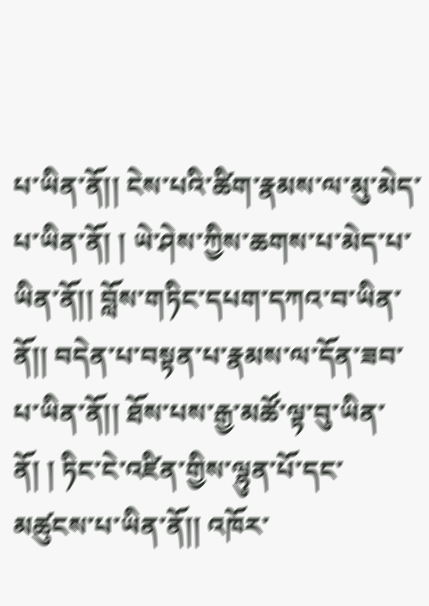པ་ཡིན་ནོ།། ངེས་པའི་ཚིག་རྣམས་ལ་མུ་མེད་པ་ཡིན་ནོ། ། ཡེ་ཤེས་ཀྱིས་ཆགས་པ་མེད་པ་ཡིན་ནོ།། བློས་གཏིང་དཔག་དཀའ་བ་ཡིན་ནོ།། བདེན་པ་བསྟན་པ་རྣམས་ལ་དོན་ཟབ་པ་ཡིན་ནོ།། ཐོས་པས་རྒྱ་མཚོ་ལྟ་བུ་ཡིན་ནོ། ། ཏིང་ངེ་འཛིན་གྱིས་ལྷུན་པོ་དང་མཚུངས་པ་ཡིན་ནོ།། འཁོར་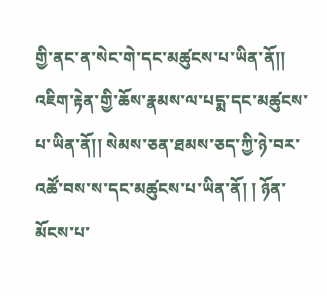གྱི་ནང་ན་སེང་གེ་དང་མཚུངས་པ་ཡིན་ནོ།། འཇིག་རྟེན་གྱི་ཆོས་རྣམས་ལ་པདྨ་དང་མཚུངས་པ་ཡིན་ནོ།། སེམས་ཅན་ཐམས་ཅད་ཀྱི་ཉེ་བར་འཚོ་བས་ས་དང་མཚུངས་པ་ཡིན་ནོ། ། ཉོན་མོངས་པ་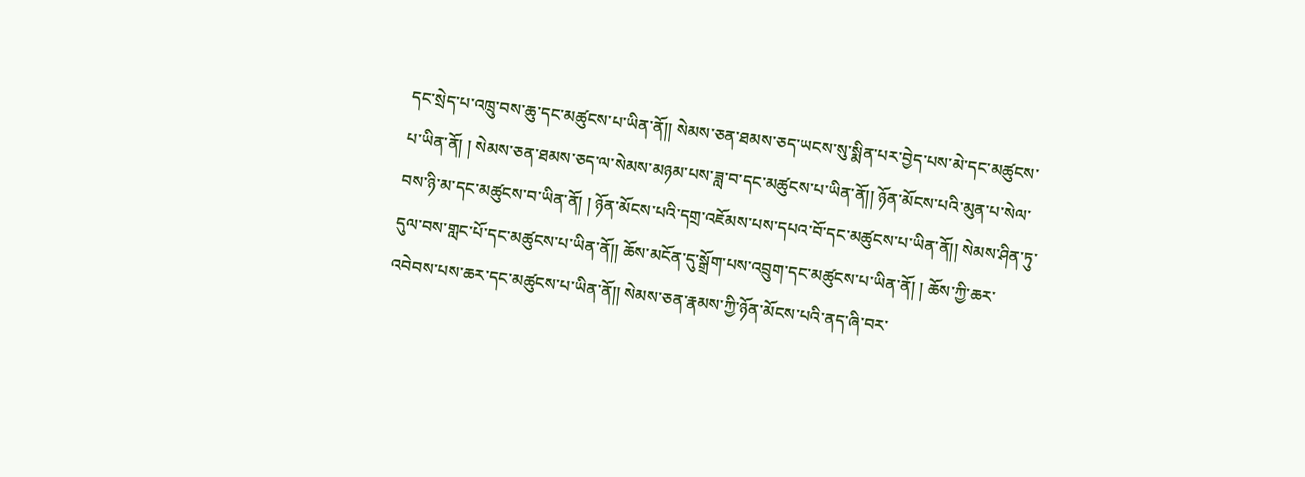དང་སྲེད་པ་འཁྲུ་བས་ཆུ་དང་མཚུངས་པ་ཡིན་ནོ།། སེམས་ཅན་ཐམས་ཅད་ཡངས་སུ་སྨིན་པར་བྱེད་པས་མེ་དང་མཚུངས་པ་ཡིན་ནོ། ། སེམས་ཅན་ཐམས་ཅད་ལ་སེམས་མཉམ་པས་ཟླ་བ་དང་མཚུངས་པ་ཡིན་ནོ།། ཉོན་མོངས་པའི་མུན་པ་སེལ་བས་ཉི་མ་དང་མཚུངས་བ་ཡིན་ནོ། ། ཉོན་མོངས་པའི་དགྲ་འཇོམས་པས་དཔའ་བོ་དང་མཚུངས་པ་ཡིན་ནོ།། སེམས་ཤིན་ཏུ་དུལ་བས་གླང་པོ་དང་མཚུངས་པ་ཡིན་ནོ།། ཆོས་མངོན་དུ་སྒྲོག་པས་འབྲུག་དང་མཚུངས་པ་ཡིན་ནོ། ། ཆོས་ཀྱི་ཆར་འབེབས་པས་ཆར་དང་མཚུངས་པ་ཡིན་ནོ།། སེམས་ཅན་རྣམས་ཀྱི་ཉོན་མོངས་པའི་ནད་ཞི་བར་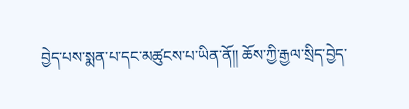བྱེད་པས་སྨན་པ་དང་མཚུངས་པ་ཡིན་ནོ།། ཆོས་ཀྱི་རྒྱལ་སྲིད་བྱེད་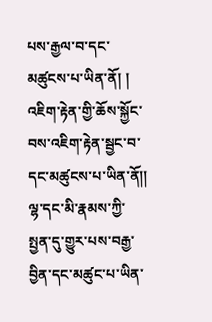པས་རྒྱལ་བ་དང་མཚུངས་པ་ཡིན་ནོ། ། འཇིག་རྟེན་གྱི་ཆོས་སྐྱོང་བས་འཇིག་རྟེན་སྦྱང་བ་དང་མཚུངས་པ་ཡིན་ནོ།། ལྷ་དང་མི་རྣམས་ཀྱི་སྤྱན་དུ་གྱུར་པས་བརྒྱ་བྱིན་དང་མཚུང་པ་ཡིན་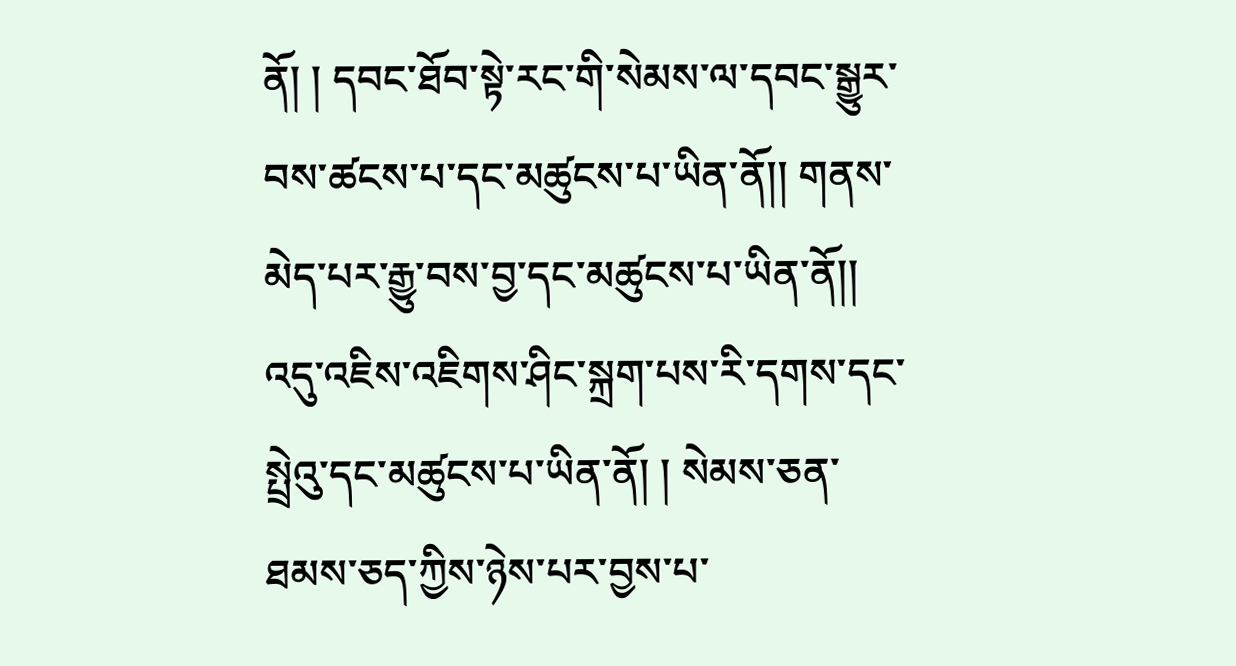ནོ། ། དབང་ཐོབ་སྟེ་རང་གི་སེམས་ལ་དབང་སྒྱུར་བས་ཚངས་པ་དང་མཚུངས་པ་ཡིན་ནོ།། གནས་མེད་པར་རྒྱུ་བས་བྱ་དང་མཚུངས་པ་ཡིན་ནོ།། འདུ་འཇིས་འཇིགས་ཤིང་སྐྲག་པས་རི་དགས་དང་སྤྲེའུ་དང་མཚུངས་པ་ཡིན་ནོ། ། སེམས་ཅན་ཐམས་ཅད་ཀྱིས་ཉེས་པར་བྱས་པ་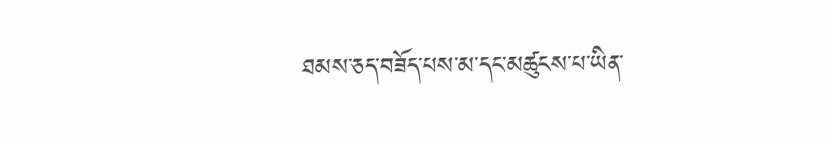ཐམས་ཅད་བཟོད་པས་མ་དང་མཚུངས་པ་ཡིན་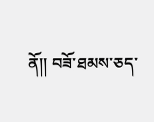ནོ།། བཟོ་ཐམས་ཅད་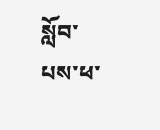སློབ་པས་ཕ་